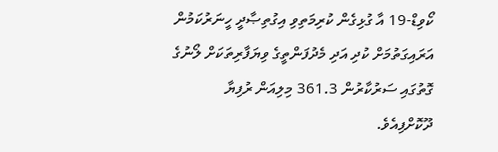ކޯވިޑް-19 އާ ގުޅިގެން ކުރިމަތިވި އިގުތިޞާދީ ހީނަރުކަމުން އަރައިގަތުމަށް ކުދި އަދި މެދުފަންތީގެ ވިޔަފާރިތަކަށް ލޯނުގެ ގޮތުގައި ސަރުކާރުން 361.3 މިލިއަން ރުފިޔާ ދޫކޮށްފިއެވެ.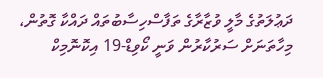ދަޢުލަތުގެ މާލީ ވުޒާރާގެ ތަފާސްހިސާބުތައް ދައްކާ ގޮތުން، މިހާތަނަށް ސަރުކާރުން ވަނީ ކޯވިޑް-19 އިކޮނޮމިކް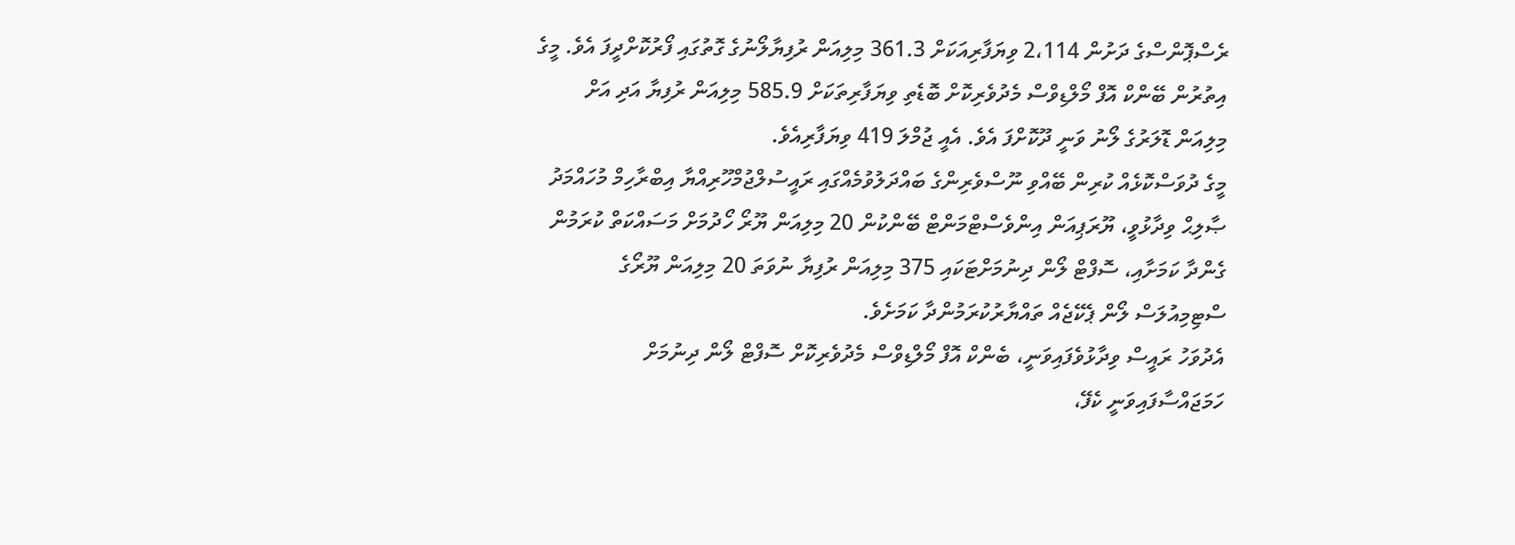ރެސްޕޮންސްގެ ދަށުން 2،114 ވިޔަފާރިއަކަށް 361.3 މިލިއަން ރުފިޔާލޯނުގެ ގޮތުގައި ފޯރުކޮށްދީފަ އެވެ. މީގެ އިތުރުން ބޭންކް އޮފް މޯލްޑިވްސް މެދުވެރިކޮށް ބޮޑެތި ވިޔަފާރިތަކަށް 585.9 މިލިއަން ރުފިޔާ އަދި އަށް މިލިއަން ޑޮލަރުގެ ލޯނު ވަނީ ދޫކޮށްފަ އެވެ. އެއީ ޖުމްލަ 419 ވިޔަފާރިއެވެ.
މީގެ ދުވަސްކޮޅެއް ކުރިން ބޭއްވި ނޫސްވެރިންގެ ބައްދަލުވުމެއްގައި ރައީސުލްޖުމްހޫރިއްޔާ އިބްރާހިމް މުހައްމަދު ޞާލިޙް ވިދާޅުވީ، ޔޫރަޕިއަން އިންވެސްޓްމަންޓް ބޭންކުން 20 މިލިއަން ޔޫރޯ ހޯދުމަށް މަސައްކަތް ކުރަމުން ގެންދާ ކަމަށާއި، ސޮފްޓް ލޯން ދިނުމަށްޓަކައި 375 މިލިއަން ރުފިޔާ ނުވަތަ 20 މިލިއަން ޔޫރޯގެ ސްޓިމިއުލަސް ލޯން ޕެކޭޖެއް ތައްޔާރުކުރަމުންދާ ކަމަށެވެ.
އެދުވަހު ރައީސް ވިދާޅުވެފައިވަނީ، ބެންކް އޮފް މޯލްޑިވްސް މެދުވެރިކޮށް ސޮފްޓް ލޯން ދިނުމަށް ހަމަޖައްސާފައިވަނީ ކެފޭ،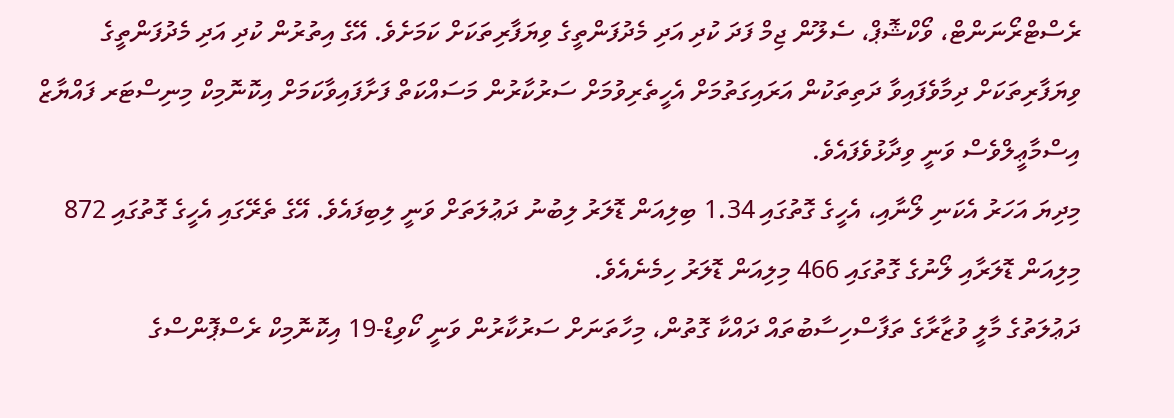ރެސްޓްރޯނަންޓް، ވޯކްޝޮޕް، ސެލޫން ޖިމް ފަދަ ކުދި އަދި މެދުފަންތީގެ ވިޔަފާރިތަކަށް ކަމަށެވެ. އޭގެ އިތުރުން ކުދި އަދި މެދުފަންތީގެ ވިޔަފާރިތަކަށް ދިމާވެފައިވާ ދަތިތަކުން އަރައިގަތުމަށް އެހީތެރިވުމަށް ސަރުކާރުން މަސައްކަތް ފަށާފައިވާކަމަށް އިކޮނޮމިކް މިނިސްޓަރ ފައްޔާޒް އިސްމާޢީލްވެސް ވަނީ ވިދާޅުވެފައެވެ.
މިދިޔަ އަހަރު އެކަނި ލޯނާއި، އެހީގެ ގޮތުގައި 1.34 ބިލިއަން ޑޮލަރު ލިބުނު ދަޢުލަތަށް ވަނީ ލިބިފައެވެ. އޭގެ ތެރޭގައި އެހީގެ ގޮތުގައި 872 މިލިއަން ޑޮލަރާއި ލޯނުގެ ގޮތުގައި 466 މިލިއަން ޑޮލަރު ހިމެނެއެވެ.
ދަޢުލަތުގެ މާލީ ވުޒާރާގެ ތަފާސްހިސާބުތައް ދައްކާ ގޮތުން، މިހާތަނަށް ސަރުކާރުން ވަނީ ކޯވިޑް-19 އިކޮނޮމިކް ރެސްޕޮންސްގެ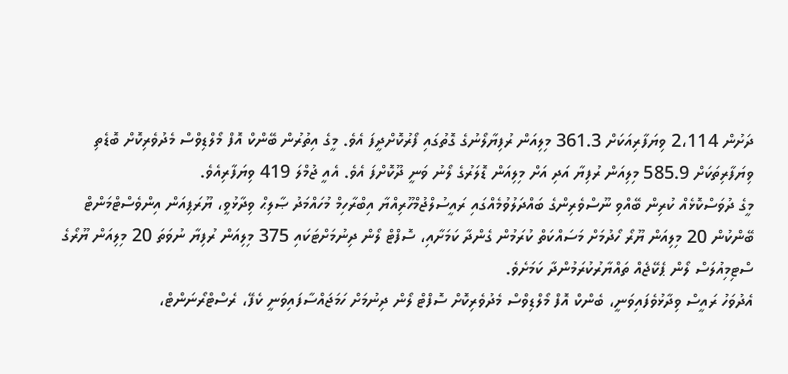ދަށުން 2،114 ވިޔަފާރިއަކަށް 361.3 މިލިއަން ރުފިޔާލޯނުގެ ގޮތުގައި ފޯރުކޮށްދީފަ އެވެ. މީގެ އިތުރުން ބޭންކް އޮފް މޯލްޑިވްސް މެދުވެރިކޮށް ބޮޑެތި ވިޔަފާރިތަކަށް 585.9 މިލިއަން ރުފިޔާ އަދި އަށް މިލިއަން ޑޮލަރުގެ ލޯނު ވަނީ ދޫކޮށްފަ އެވެ. އެއީ ޖުމްލަ 419 ވިޔަފާރިއެވެ.
މީގެ ދުވަސްކޮޅެއް ކުރިން ބޭއްވި ނޫސްވެރިންގެ ބައްދަލުވުމެއްގައި ރައީސުލްޖުމްހޫރިއްޔާ އިބްރާހިމް މުހައްމަދު ޞާލިޙް ވިދާޅުވީ، ޔޫރަޕިއަން އިންވެސްޓްމަންޓް ބޭންކުން 20 މިލިއަން ޔޫރޯ ހޯދުމަށް މަސައްކަތް ކުރަމުން ގެންދާ ކަމަށާއި، ސޮފްޓް ލޯން ދިނުމަށްޓަކައި 375 މިލިއަން ރުފިޔާ ނުވަތަ 20 މިލިއަން ޔޫރޯގެ ސްޓިމިއުލަސް ލޯން ޕެކޭޖެއް ތައްޔާރުކުރަމުންދާ ކަމަށެވެ.
އެދުވަހު ރައީސް ވިދާޅުވެފައިވަނީ، ބެންކް އޮފް މޯލްޑިވްސް މެދުވެރިކޮށް ސޮފްޓް ލޯން ދިނުމަށް ހަމަޖައްސާފައިވަނީ ކެފޭ، ރެސްޓްރޯނަންޓް،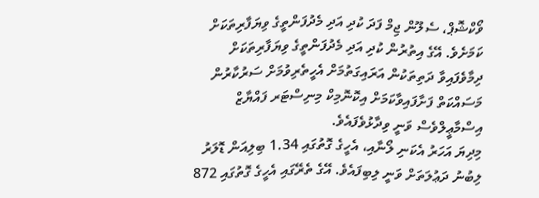ވޯކްޝޮޕް، ސެލޫން ޖިމް ފަދަ ކުދި އަދި މެދުފަންތީގެ ވިޔަފާރިތަކަށް ކަމަށެވެ. އޭގެ އިތުރުން ކުދި އަދި މެދުފަންތީގެ ވިޔަފާރިތަކަށް ދިމާވެފައިވާ ދަތިތަކުން އަރައިގަތުމަށް އެހީތެރިވުމަށް ސަރުކާރުން މަސައްކަތް ފަށާފައިވާކަމަށް އިކޮނޮމިކް މިނިސްޓަރ ފައްޔާޒް އިސްމާޢީލްވެސް ވަނީ ވިދާޅުވެފައެވެ.
މިދިޔަ އަހަރު އެކަނި ލޯނާއި، އެހީގެ ގޮތުގައި 1.34 ބިލިއަން ޑޮލަރު ލިބުނު ދަޢުލަތަށް ވަނީ ލިބިފައެވެ. އޭގެ ތެރޭގައި އެހީގެ ގޮތުގައި 872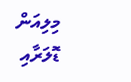މިލިއަން ޑޮލަރާއި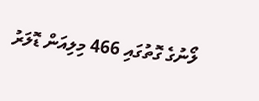ލޯނުގެ ގޮތުގައި 466 މިލިއަން ޑޮލަރު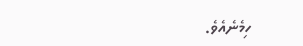ހިމެނެއެވެ.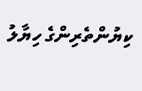ކިޔުންތެރިންގެ ހިޔާލު